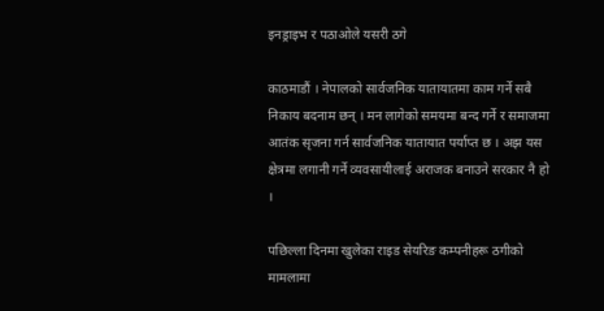इनड्राइभ र पठाओले यसरी ठगे

काठमाडौं । नेपालको सार्वजनिक यातायातमा काम गर्ने सबै निकाय बदनाम छन् । मन लागेको समयमा बन्द गर्ने र समाजमा आतंक सृजना गर्न सार्वजनिक यातायात पर्याप्त छ । अझ यस क्षेत्रमा लगानी गर्ने व्यवसायीलाई अराजक बनाउने सरकार नै हो ।

पछिल्ला दिनमा खुलेका राइड सेयरिङ कम्पनीहरू ठगीको मामलामा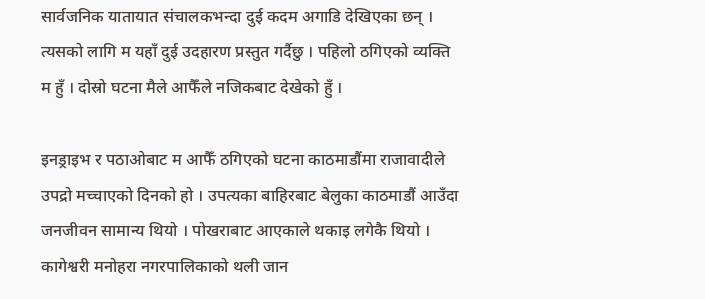सार्वजनिक यातायात संचालकभन्दा दुई कदम अगाडि देखिएका छन् । त्यसको लागि म यहाँ दुई उदहारण प्रस्तुत गर्दैछु । पहिलो ठगिएको व्यक्ति म हुँ । दोस्रो घटना मैले आफैँले नजिकबाट देखेको हुँ ।

इनड्राइभ र पठाओबाट म आफैँ ठगिएको घटना काठमाडौंमा राजावादीले उपद्रो मच्चाएको दिनको हो । उपत्यका बाहिरबाट बेलुका काठमाडौं आउँदा जनजीवन सामान्य थियो । पोखराबाट आएकाले थकाइ लगेकै थियो । कागेश्वरी मनोहरा नगरपालिकाको थली जान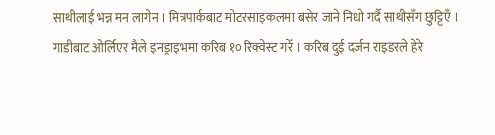साथीलाई भन्न मन लागेन । मित्रपार्कबाट मोटरसाइकलमा बसेर जाने निधो गर्दै साथीसँग छुट्टिएँ । गाडीबाट ओर्लिएर मैले इनड्राइभमा करिब १० रिक्वेस्ट गरेँ । करिब दुई दर्जन राइडरले हेरे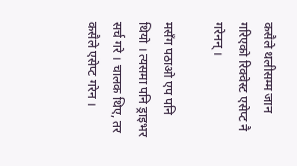कसैले थलीसम्म जान गरिएको रिक्वेस्ट एसेप्ट नै गरेनन् ।

मसँग पठाओ एप पनि थियो । त्यसमा पनि ड्राइभर सर्च गरे । चालक थिए, तर कसैले एसेप्ट गरेन ।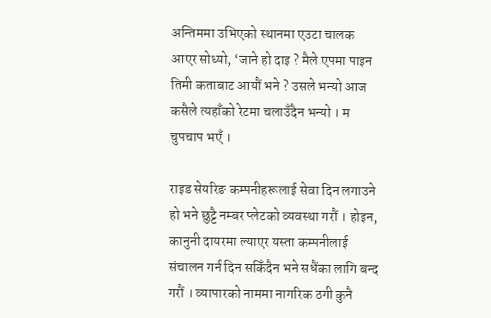अन्तिममा उभिएको स्थानमा एउटा चालक आएर सोध्यो, ‘जाने हो दाइ ? मैले एपमा पाइन तिमी कताबाट आयौं भने ? उसले भन्यो आज कसैले त्यहाँको रेटमा चलाउँदैन भन्यो । म चुपचाप भएँ ।

राइड सेयरिङ कम्पनीहरूलाई सेवा दिन लगाउने हो भने छुट्टै नम्बर प्लेटको व्यवस्था गरौं । होइन, कानुनी दायरमा ल्याएर यस्ता कम्पनीलाई संचालन गर्न दिन सकिँदैन भने सधैंका लागि बन्द गरौं । व्यापारको नाममा नागरिक ठगी कुनै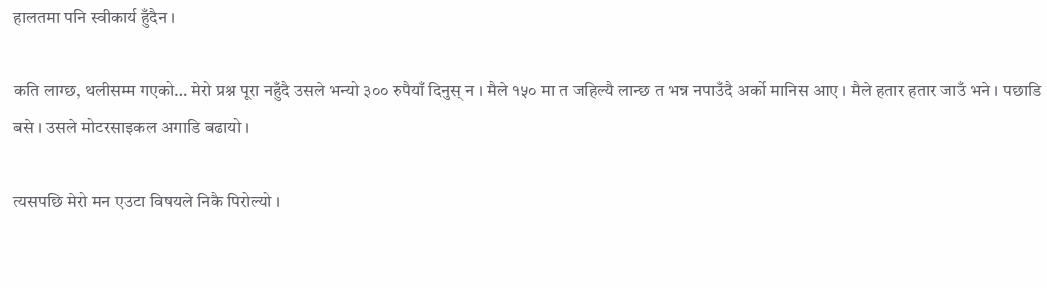हालतमा पनि स्वीकार्य हुँदैन ।

कति लाग्छ, थलीसम्म गएको… मेरो प्रश्न पूरा नहुँदै उसले भन्यो ३०० रुपैयाँ दिनुस् न । मैले १५० मा त जहिल्यै लान्छ त भन्न नपाउँदै अर्को मानिस आए । मैले हतार हतार जाउँ भने । पछाडि बसे । उसले मोटरसाइकल अगाडि बढायो ।

त्यसपछि मेरो मन एउटा विषयले निकै पिरोल्यो ।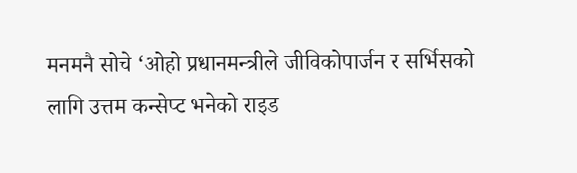मनमनै सोचे ‘ओहो प्रधानमन्त्रीले जीविकोपार्जन र सर्भिसको लागि उत्तम कन्सेप्ट भनेको राइड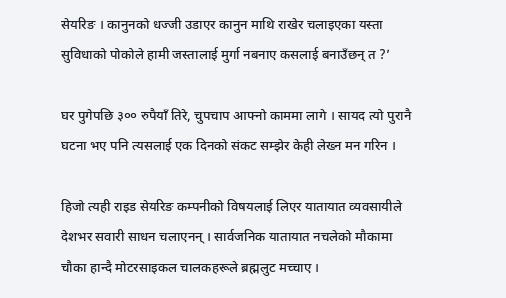सेयरिङ । कानुनको धज्जी उडाएर कानुन माथि राखेर चलाइएका यस्ता सुविधाको पोकोले हामी जस्तालाई मुर्गा नबनाए कसलाई बनाउँछन् त ?’

घर पुगेपछि ३०० रुपैयाँ तिरे, चुपचाप आफ्नो काममा लागे । सायद त्यो पुरानै घटना भए पनि त्यसलाई एक दिनको संकट सम्झेर केही लेख्न मन गरिन ।

हिजो त्यही राइड सेयरिङ कम्पनीको विषयलाई लिएर यातायात व्यवसायीले देशभर सवारी साधन चलाएनन् । सार्वजनिक यातायात नचलेको मौकामा चौका हान्दै मोटरसाइकल चालकहरूले ब्रह्मलुट मच्चाए ।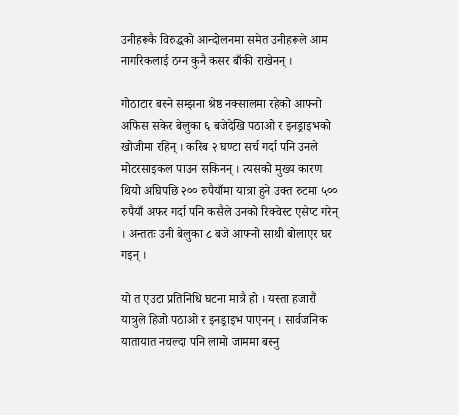उनीहरूकै विरुद्धको आन्दोलनमा समेत उनीहरूले आम नागरिकलाई ठग्न कुनै कसर बाँकी राखेनन् ।

गोठाटार बस्ने सम्झना श्रेष्ठ नक्सालमा रहेको आफ्नो अफिस सकेर बेलुका ६ बजेदेखि पठाओ र इनड्राइभको खोजीमा रहिन् । करिब २ घण्टा सर्च गर्दा पनि उनले मोटरसाइकल पाउन सकिनन् । त्यसको मुख्य कारण थियो अघिपछि २०० रुपैयाँमा यात्रा हुने उक्त रुटमा ५०० रुपैयाँ अफर गर्दा पनि कसैले उनको रिक्वेस्ट एसेप्ट गरेन् । अन्ततः उनी बेलुका ८ बजे आफ्नो साथी बोलाएर घर गइन् ।

यो त एउटा प्रतिनिधि घटना मात्रै हो । यस्ता हजारौं यात्रुले हिजो पठाओ र इनड्राइभ पाएनन् । सार्वजनिक यातायात नचल्दा पनि लामो जाममा बस्नु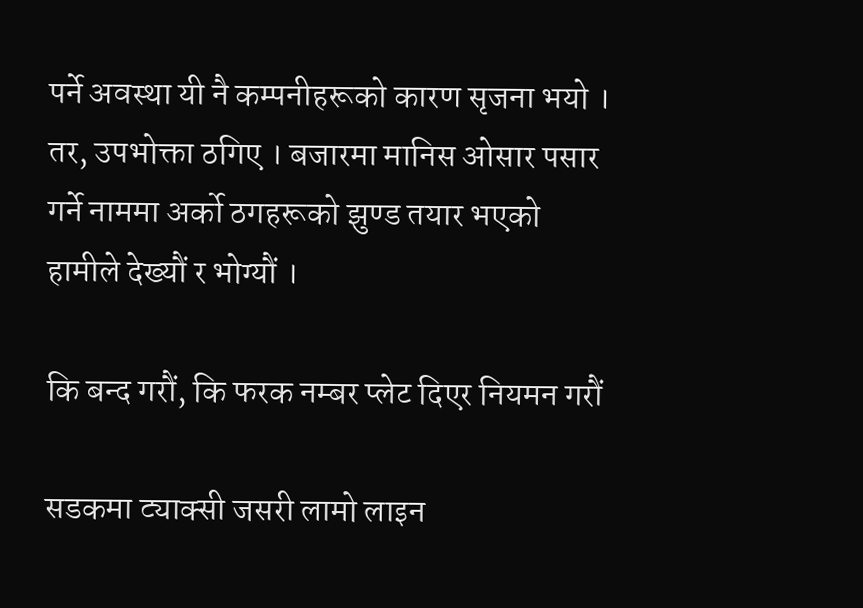पर्ने अवस्था यी नै कम्पनीहरूको कारण सृजना भयो । तर, उपभोक्ता ठगिए । बजारमा मानिस ओसार पसार गर्ने नाममा अर्को ठगहरूको झुण्ड तयार भएको हामीले देख्यौं र भोग्यौं ।

कि बन्द गरौं, कि फरक नम्बर प्लेट दिएर नियमन गरौं

सडकमा ट्याक्सी जसरी लामो लाइन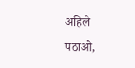अहिले पठाओ,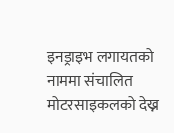इनड्राइभ लगायतको नाममा संचालित मोटरसाइकलको देख्न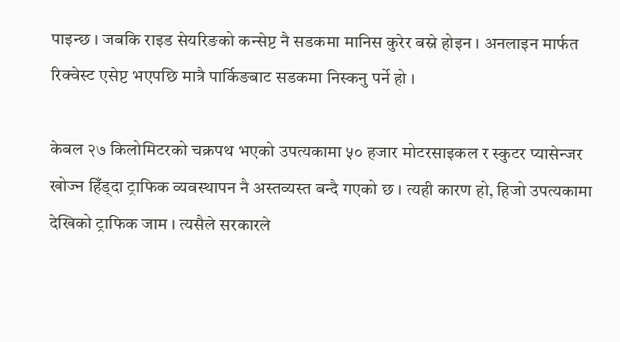पाइन्छ । जबकि राइड सेयरिङको कन्सेप्ट नै सडकमा मानिस कुरेर बस्ने होइन । अनलाइन मार्फत रिक्वेस्ट एसेप्ट भएपछि मात्रै पार्किङबाट सडकमा निस्कनु पर्ने हो ।

केबल २७ किलोमिटरको चक्रपथ भएको उपत्यकामा ५० हजार मोटरसाइकल र स्कुटर प्यासेन्जर खोज्न हिँड्दा ट्राफिक व्यवस्थापन नै अस्तव्यस्त बन्दै गएको छ । त्यही कारण हो, हिजो उपत्यकामा देखिको ट्राफिक जाम । त्यसैले सरकारले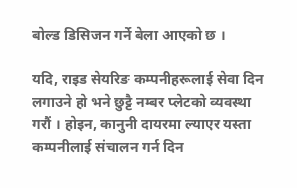बोल्ड डिसिजन गर्ने बेला आएको छ ।

यदि, राइड सेयरिङ कम्पनीहरूलाई सेवा दिन लगाउने हो भने छुट्टै नम्बर प्लेटको व्यवस्था गरौं । होइन, कानुनी दायरमा ल्याएर यस्ता कम्पनीलाई संचालन गर्न दिन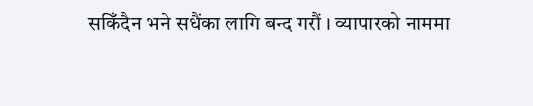सकिँदैन भने सधैंका लागि बन्द गरौं । व्यापारको नाममा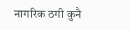नागरिक ठगी कुनै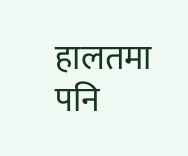हालतमा पनि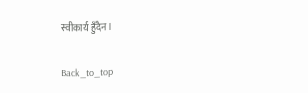स्वीकार्य हुँदैन ।


Back_to_top